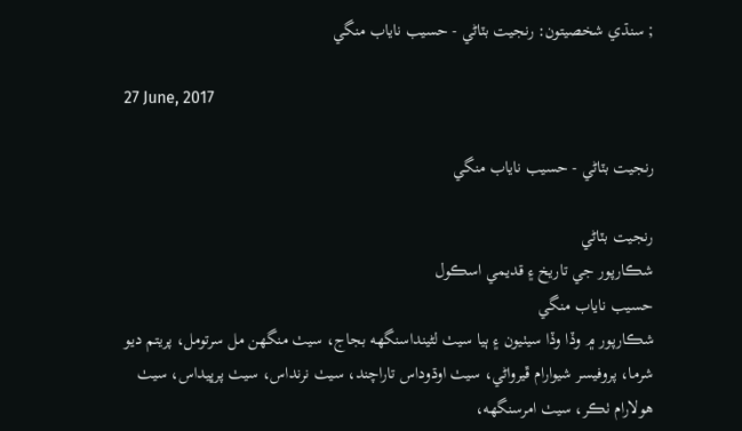; سنڌي شخصيتون: رنجيت بٽاڻي - حسيب ناياب منگي

27 June, 2017

رنجيت بٽاڻي - حسيب ناياب منگي

رنجيت بٽاڻي
شڪارپور جي تاريخ ۽ قديمي اسڪول
حسيب ناياب منگي
شڪارپور ۾ وڏا وڏا سيٺيون ۽ ٻيا سيٺ لڻينداسنگهه بجاج، سيٺ منگهن مل سرتومل، پريتم ديو شرما، پروفيسر شيوارام ڦيرواڻي، سيٺ اوڌوداس تاراچند، سيٺ نرنداس، سيٺ پرڀيداس، سيٺ هولارام ٺڪر، سيٺ امرسنگهه،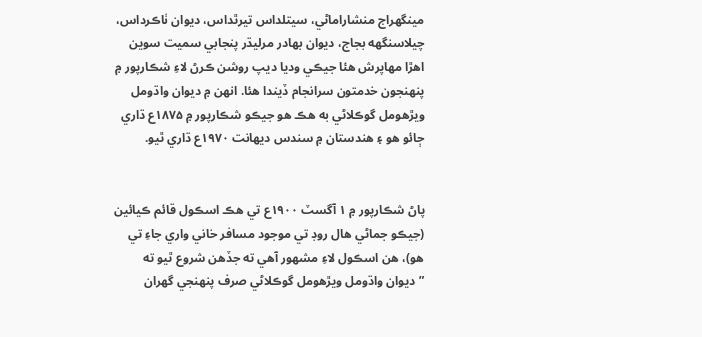مينگهراج منشاراماڻي، سيتلداس تيرٿداس، ديوان ٺاڪرداس، چيلاسنگهه بجاج، ديوان بهادر مرليڌر پنجابي سميت سوين اهڙا مهاپرش هئا جيڪي وديا ديپ روشن ڪرڻ لاءِ شڪارپور ۾ پنهنجون خدمتون سرانجام ڏيندا هئا. انهن ۾ ديوان واڌومل ويڙهومل گوڪلاڻي به هڪ هو جيڪو شڪارپور ۾ ۱۸۷۵ع ڌاري ڄائو هو ۽ هندستان ۾ سندس ديهانت ۱۹۷۰ع ڌاري ٿيو.


پاڻ شڪارپور ۾ ۱ آگسٽ ۱۹۰۰ع تي هڪ اسڪول قائم ڪيائين (جيڪو جماڻي هال روڊ تي موجود مسافر خاني واري جاءِ تي هو)، هن اسڪول لاءِ مشهور آهي ته جڏهن شروع ٿيو ته ”ديوان واڌومل ويڙهومل گوڪلاڻي صرف پنهنجي گهران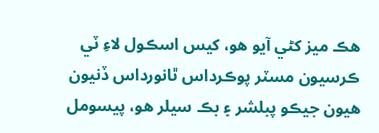هڪ ميز کڻي آيو هو، کيس اسڪول لاءِ ٽي ڪرسيون مسٽر پوڪرداس ٿانورداس ڏنيون هيون جيڪو پبلشر ۽ بڪ سيلر هو، پيسومل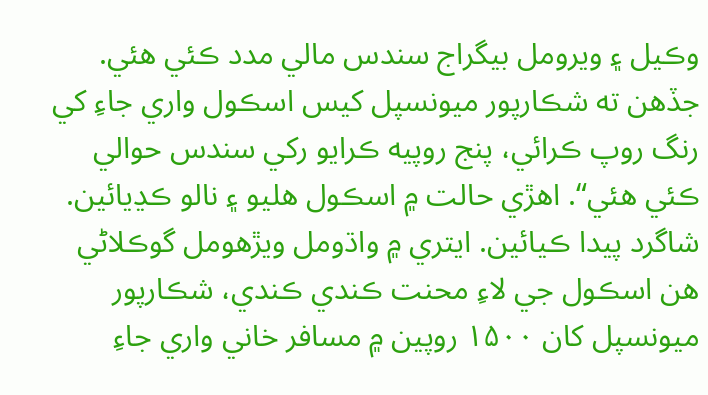وڪيل ۽ ويرومل بيگراج سندس مالي مدد ڪئي هئي. جڏهن ته شڪارپور ميونسپل کيس اسڪول واري جاءِ کي رنگ روپ ڪرائي، پنج روپيه ڪرايو رکي سندس حوالي ڪئي هئي“. اهڙي حالت ۾ اسڪول هليو ۽ نالو ڪڍيائين. شاگرد پيدا ڪيائين. ايتري ۾ واڌومل ويڙهومل گوڪلاڻي هن اسڪول جي لاءِ محنت ڪندي ڪندي، شڪارپور ميونسپل کان ۱۵۰۰ روپين ۾ مسافر خاني واري جاءِ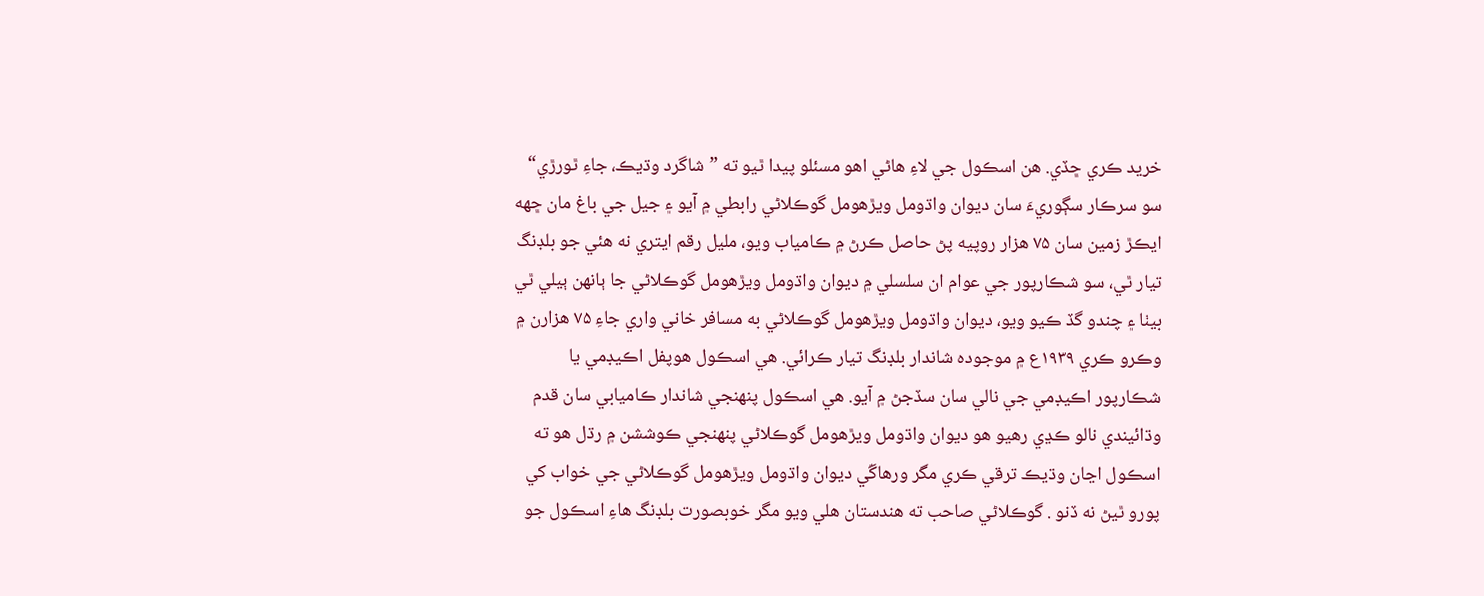خريد ڪري ڇڏي. هن اسڪول جي لاءِ هاڻي اهو مسئلو پيدا ٿيو ته ”شاگرد وڌيڪ، جاءِ ٿورڙي“ سو سرڪار سڳوريءَ سان ديوان واڌومل ويڙهومل گوڪلاڻي رابطي ۾ آيو ۽ جيل جي باغ مان ڇهه ايڪڙ زمين سان ۷۵ هزار روپيه پڻ حاصل ڪرڻ ۾ ڪامياب ويو، مليل رقم ايتري نه هئي جو بلڊنگ تيار ٿي، سو شڪارپور جي عوام ان سلسلي ۾ ديوان واڌومل ويڙهومل گوڪلاڻي جا ٻانهن ٻيلي ٿي بيٺا ۽ چندو گڏ ڪيو ويو، ديوان واڌومل ويڙهومل گوڪلاڻي به مسافر خاني واري جاءِ ۷۵ هزارن ۾ وڪرو ڪري ۱۹۳۹ع ۾ موجوده شاندار بلڊنگ تيار ڪرائي. هي اسڪول هوپفل اڪيڊمي يا شڪارپور اڪيڊمي جي نالي سان سڏجڻ ۾ آيو. هي اسڪول پنهنجي شاندار ڪاميابي سان قدم وڌائيندي نالو ڪڍي رهيو هو ديوان واڌومل ويڙهومل گوڪلاڻي پنهنجي ڪوششن ۾ رڌل هو ته اسڪول اڃان وڌيڪ ترقي ڪري مگر ورهاڱي ديوان واڌومل ويڙهومل گوڪلاڻي جي خواب کي پورو ٿيڻ نه ڏنو . گوڪلاڻي صاحب ته هندستان هلي ويو مگر خوبصورت بلڊنگ هاءِ اسڪول جو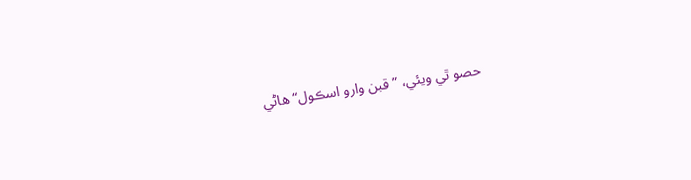حصو ٿي ويئي، ”قبن وارو اسڪول“ هاڻي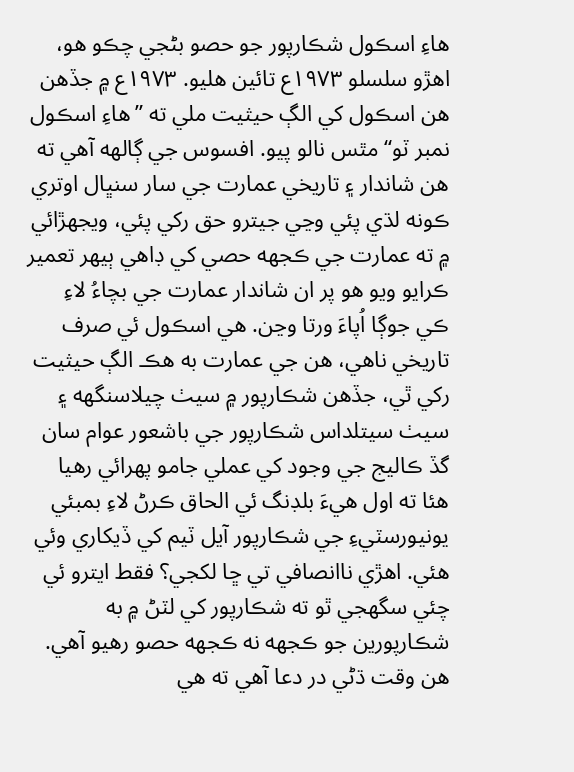هاءِ اسڪول شڪارپور جو حصو بڻجي چڪو هو، اهڙو سلسلو ۱۹۷۳ع تائين هليو. ۱۹۷۳ع ۾ جڏهن هن اسڪول کي الڳ حيثيت ملي ته ”هاءِ اسڪول نمبر ٽو“ مٿس نالو پيو. افسوس جي ڳالهه آهي ته هن شاندار ۽ تاريخي عمارت جي سار سنڀال اوتري ڪونه لڌي پئي وڃي جيترو حق رکي پئي، ويجهڙائي ۾ ته عمارت جي ڪجهه حصي کي ڊاهي ٻيهر تعمير ڪرايو ويو هو پر ان شاندار عمارت جي بچاءُ لاءِ ڪي جوڳا اُپاءَ ورتا وڃن. هي اسڪول ئي صرف تاريخي ناهي، هن جي عمارت به هڪ الڳ حيثيت رکي ٿي، جڏهن شڪارپور ۾ سيٺ چيلاسنگهه ۽ سيٺ سيتلداس شڪارپور جي باشعور عوام سان گڏ ڪاليج جي وجود کي عملي جامو پهرائي رهيا هئا ته اول هيءَ بلڊنگ ئي الحاق ڪرڻ لاءِ بمبئي يونيورسٽيءِ جي شڪارپور آيل ٽيم کي ڏيکاري وئي هئي. اهڙي ناانصافي تي ڇا لکجي؟ فقط ايترو ئي چئي سگهجي ٿو ته شڪارپور کي لٽڻ ۾ به شڪارپورين جو ڪجهه نه ڪجهه حصو رهيو آهي. هن وقت ڌڻي در دعا آهي ته هي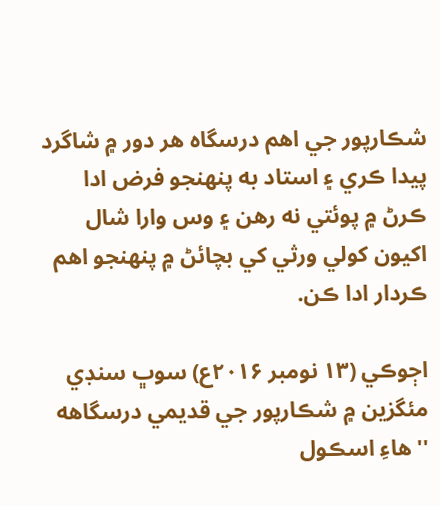شڪارپور جي اهم درسگاه هر دور ۾ شاگرد پيدا ڪري ۽ استاد به پنهنجو فرض ادا ڪرڻ ۾ پوئتي نه رهن ۽ وس وارا شال اکيون کولي ورثي کي بچائڻ ۾ پنهنجو اهم ڪردار ادا ڪن.

اڄوڪي (۱۳ نومبر ۲۰۱۶ع) سوڀ سنڊي مئگزين ۾ شڪارپور جي قديمي درسگاهه ''هاءِ اسڪول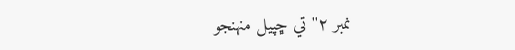نمبر ۲'' تي ڇپيل منهنجو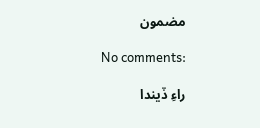مضمون

No comments:

راءِ ڏيندا